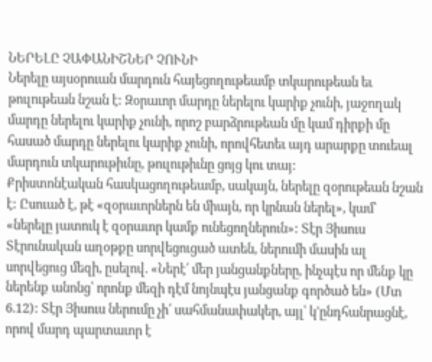ՆԵՐԵԼԸ ՉԱՓԱՆԻՇՆԵՐ ՉՈՒՆԻ
Ներելը այսօրուան մարդուն հայեցողութեամբ տկարութեան եւ թուլութեան նշան է: Զօրաւոր մարդը ներելու կարիք չունի, յաջողակ մարդը ներելու կարիք չունի, որոշ բարձրութեան մը կամ դիրքի մը հասած մարդը ներելու կարիք չունի, որովհետեւ այդ արարքը տուեալ մարդուն տկարութիւնը, թուլութիւնը ցոյց կու տայ:
Քրիստոնէական հասկացողութեամբ, սակայն, ներելը զօրութեան նշան է: Ըսուած է, թէ «զօրաւորներն են միայն, որ կրնան ներել», կամ՝ «ներելը յատուկ է զօրաւոր կամք ունեցողներուն»: Տէր Յիսուս Տէրունական աղօթքը սորվեցուցած ատեն, ներումի մասին ալ սորվեցուց մեզի, ըսելով. «Ներէ՛ մեր յանցանքները, ինչպէս որ մենք կը ներենք անոնց՝ որոնք մեզի դէմ նոյնպէս յանցանք գործած են» (Մտ 6.12): Տէր Յիսուս ներումը չի՛ սահմանափակեր, այլ՝ կ՚ընդհանրացնէ, որով մարդ պարտաւոր է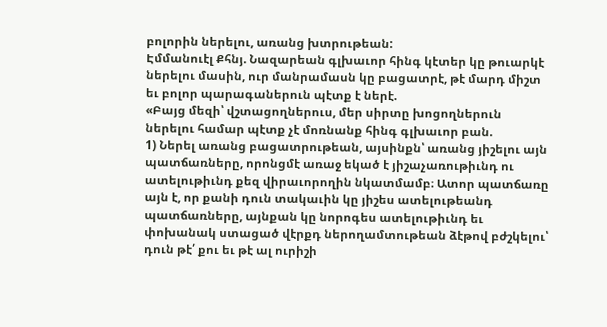բոլորին ներելու, առանց խտրութեան:
Էմմանուէլ Քհնյ. Նազարեան գլխաւոր հինգ կէտեր կը թուարկէ ներելու մասին, ուր մանրամասն կը բացատրէ, թէ մարդ միշտ եւ բոլոր պարագաներուն պէտք է ներէ.
«Բայց մեզի՝ վշտացողներուս, մեր սիրտը խոցողներուն ներելու համար պէտք չէ մոռնանք հինգ գլխաւոր բան.
1) Ներել առանց բացատրութեան, այսինքն՝ առանց յիշելու այն պատճառները, որոնցմէ առաջ եկած է յիշաչառութիւնդ ու ատելութիւնդ քեզ վիրաւորողին նկատմամբ։ Ատոր պատճառը այն է, որ քանի դուն տակաւին կը յիշես ատելութեանդ պատճառները, այնքան կը նորոգես ատելութիւնդ եւ փոխանակ ստացած վէրքդ ներողամտութեան ձէթով բժշկելու՝ դուն թէ՛ քու եւ թէ ալ ուրիշի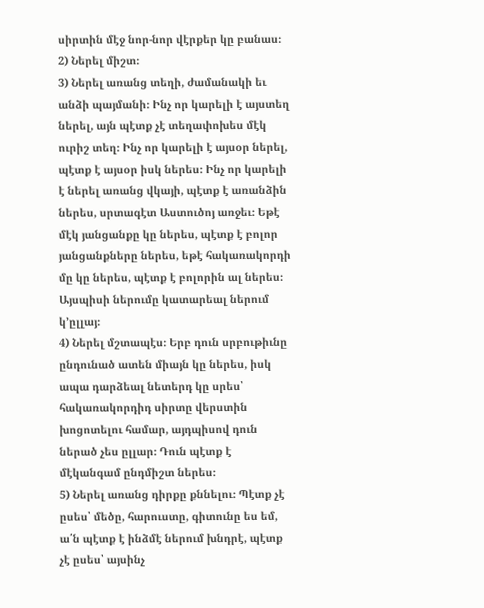սիրտին մէջ նոր-նոր վէրքեր կը բանաս։
2) Ներել միշտ։
3) Ներել առանց տեղի, ժամանակի եւ անձի պայմանի։ Ինչ որ կարելի է այստեղ ներել, այն պէտք չէ տեղափոխես մէկ ուրիշ տեղ։ Ինչ որ կարելի է այսօր ներել, պէտք է այսօր իսկ ներես։ Ինչ որ կարելի է ներել առանց վկայի, պէտք է առանձին ներես, սրտագէտ Աստուծոյ առջեւ։ Եթէ մէկ յանցանքը կը ներես, պէտք է բոլոր յանցանքները ներես, եթէ հակառակորդի մը կը ներես, պէտք է բոլորին ալ ներես։ Այսպիսի ներումը կատարեալ ներում կ՚ըլլայ։
4) Ներել մշտապէս։ Երբ դուն սրբութիւնը ընդունած ատեն միայն կը ներես, իսկ ապա դարձեալ նետերդ կը սրես՝ հակառակորդիդ սիրտը վերստին խոցոտելու համար, այդպիսով դուն ներած չես ըլլար։ Դուն պէտք է մէկանգամ ընդմիշտ ներես։
5) Ներել առանց դիրքը քննելու։ Պէտք չէ ըսես՝ մեծը, հարուստը, գիտունը ես եմ, ա՛ն պէտք է ինձմէ ներում խնդրէ, պէտք չէ ըսես՝ այսինչ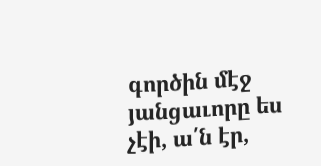գործին մէջ յանցաւորը ես չէի, ա՛ն էր,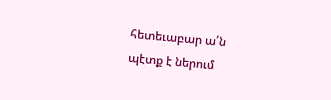հետեւաբար ա՛ն պէտք է ներում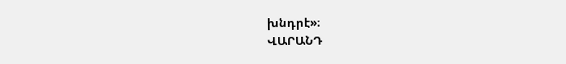խնդրէ»։
ՎԱՐԱՆԴ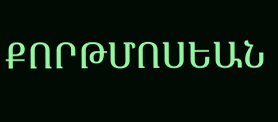ՔՈՐԹՄՈՍԵԱՆ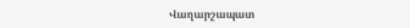Վաղարշապատ